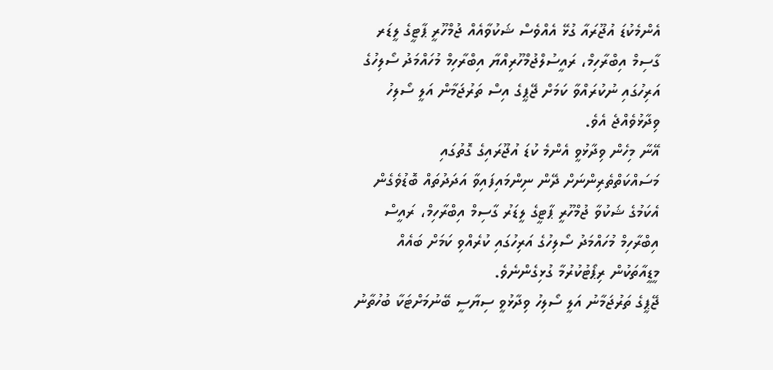އެންމެކުޑަ އުޖޫރައާ ގުޅޭ އެއްވެސް ޝަކުވާއެއް ޖުމްހޫރީ ޕާޓީގެ ލީޑަރ ގާސިމް އިބްރާހިމް، ރައީސުލްޖުމްހޫރިއްޔާ އިބްރާހިމް މުހައްމަދު ސޯލިހުގެ އަރިހުގައި ނުކުރައްވާ ކަމަށް ޖޭޕީގެ އިސް ތަރުޖަމާން އަލީ ސޯލިހު ވިދާޅުވެއްޖެ އެވެ.
އޭނާ މިހެން ވިދާޅުވީ އެންމެ ކުޑަ އުޖޫރައިގެ ގޮތުގައި މަސައްކަތްތެރިންނަށް ދޭން ނިންމައިފައިވާ އަދަދުތައް ބޮޑުވެގެން އެކަމުގެ ޝަކުވާ ޖުމްހޫރީ ޕާޓީގެ ލީޑަރު ގާސިމް އިބްރާހިމް، ރައީސް އިބްރާހިމް މުހައްމަދު ސޯލިހުގެ އަރިހުގައި ކުރެއްވި ކަމަށް ބައެއް މީޑީއާތަކުން ރިޕޯޓުކުރުމާ ގުޅިގެންނެވެ.
ޖޭޕީގެ ތަރުޖަމާނު އަލީ ސޯލިހު ވިދާޅުވީ ސިޔާސީ ބޭނުމަށްޓަކާ ބުހުތާނު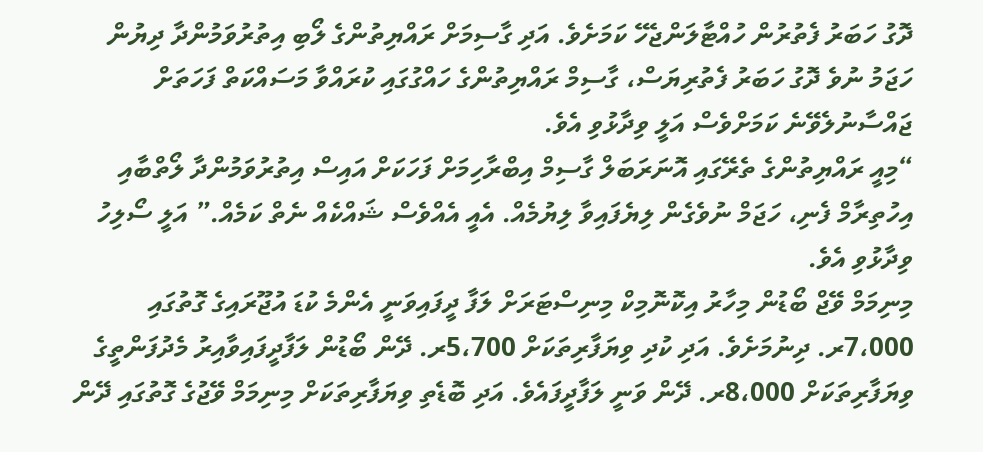ދޮގު ހަބަރު ފެތުރުން ހުއްޓާލަންޖެހޭ ކަމަށެވެ. އަދި ގާސިމަށް ރައްޔިތުންގެ ލޯބި އިތުރުވަމުންދާ ދިޔުން ހަޖަމު ނުވެ ދޮގު ހަބަރު ފެތުރިޔަސް، ގާސިމް ރައްޔިތުންގެ ހައްގުގައި ކުރައްވާ މަސައްކަތް ފަހަތަށް ޖައްސާނުލެވޭނެ ކަމަށްވެސް އަލީ ވިދާޅުވި އެވެ.
“މިއީ ރައްޔިތުންގެ ތެރޭގައި އޮނަރަބަލް ގާސިމް އިބްރާހިމަށް ފަހަކަށް އައިސް އިތުރުވަމުންދާ ލޯތްބާއި އިހުތިރާމް ފެނި، ހަޖަމް ނުވެގެން ލިޔެފައިވާ ލިޔުމެއް. އެއީ އެއްވެސް ޝައްކެއް ނެތް ކަމެއް.” އަލީ ސޯލިހު ވިދާޅުވި އެވެ.
މިނިމަމް ވޭޖް ބޯޑުން މިހާރު އިކޮނޮމިކް މިނިސްޓަރަށް ލަފާ ދީފައިވަނީ އެންމެ ކުޑަ އުޖޫރައިގެ ގޮތުގައި 7،000ރ. ދިނުމަށެވެ. އަދި ކުދި ވިޔަފާރިތަކަށް 5،700ރ. ދޭން ބޯޑުން ލަފާދީފައިވާއިރު މެދުފަންތީގެ ވިޔަފާރިތަކަށް 8،000ރ. ދޭން ވަނީ ލަފާދީފައެވެ. އަދި ބޮޑެތި ވިޔަފާރިތަކަށް މިނިމަމް ވޭޖުގެ ގޮތުގައި ދޭން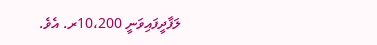ލަފާދީފައިވަނީ 10،200ރ. އެވެ.